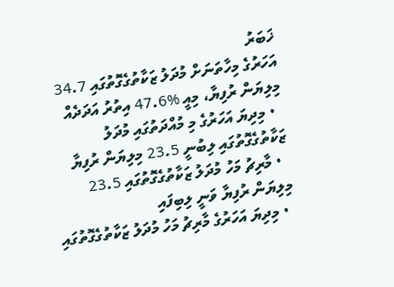ޚަބަރު
އަހަރުގެ މިހާތަނަށް މުދަލު ޒަކާތުގެގޮތުގައި 34.7 މިލިޔަން ރުފިޔާ، މިއީ %47.6 އިތުރު އަދަދެއް
  • މިދިޔަ އަހަރުގެ މި މުއްދަތުގައި މުދަލު ޒަކާތުގެގޮތުގައި ލިބުނީ 23.5 މިލިޔަން ރުފިޔާ
  • މާރިޗު މަހު މުދަލު ޒަކާތުގެގޮތުގައި 23.5 މިލިޔަން ރުފިޔާ ވަނީ ލިބިފައި
  • މިދިޔަ އަހަރުގެ މާރިޗު މަހު މުދަލު ޒަކާތުގެގޮތުގައި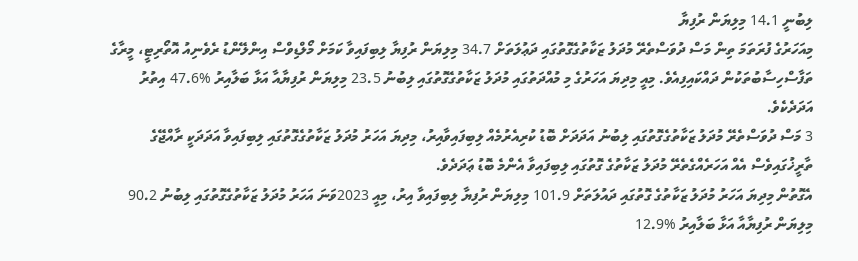ލިބުނީ 14.1 މިލިޔަން ރުފިޔާ
މިއަހަރުގެ ފުރަތަމަ ތިން މަސް ދުވަސްތެރޭ މުދަލު ޒަކާތުގެގޮތުގައި ދަޢުލަތަށް 34.7 މިލިޔަން ރުފިޔާ ލިބިފައިވާ ކަމަށް މޯލްޑިވްސް އިންލޭންޑު ރެވެނިއު އޮތޯރިޓީ، މީރާގެ ތަފާސްހިސާބުތަކުން ދައްކައިފިއެވެ. މިއީ މިދިޔަ އަހަރުގެ މި މުއްދަތުގައި މުދަލު ޒަކާތުގެގޮތުގައި ލިބުނު 23.5 މިލިޔަން ރުފިޔާއާ އަޅާ ބަލާއިރު %47.6 އިތުރު އަދަދެކެވެ.
3 މަސް ދުވަސްތެރޭ މުދަލު ޒަކާތުގެގޮތުގައި ލިބުނު އަދަދަށް ބޮޑު ކުރިއެރުމެއް ލިބިފައިވާއިރު، މިދިޔަ އަހަރު މުދަލު ޒަކާތުގެގޮތުގައި ލިބިފައިވާ އަދަދަކީ ރާއްޖޭގެ ތާރީޚުގައިވެސް އެއް އަހަރެއްގެތެރޭ މުދަލު ޒަކާތުގެ ގޮތުގައި ލިބިފައިވާ އެންމެ ބޮޑު ޢަދަދެވެ.
އެގޮތުން މިދިޔަ އަހަރު މުދަލު ޒަކާތުގެ ގޮތުގައި ދައުލަތަށް 101.9 މިލިޔަން ރުފިޔާ ލިބިފައިވާ އިރު، މިއީ 2023ވަނަ އަހަރު މުދަލު ޒަކާތުގެގޮތުގައި ލިބުނު 90.2 މިލިޔަން ރުފިޔާއާ އަޅާ ބަލާއިރު %12.9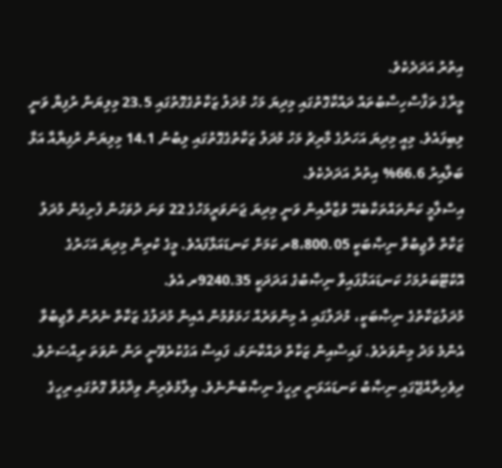އިތުރު އަދަދެކެވެ.
މީރާގެ ތަފާސްހިސާބުތައް ދައްކާގޮތުގައި މިދިޔަ މަހު މުދަލު ޒަކާތުގެގޮތުގައި 23.5 މިލިޔަން ރުފިޔާ ވަނީ ލިބިފައެވެ. މިއީ މިދިޔަ އަހަރުގެ މާރިޗު މަހު މުދަލު ޒަކާތުގެގޮތުގައި ލިބުނު 14.1 މިލިޔަން ރުފިޔާއާ އަޅާ ބަލާއިރު 66.6% އިތުރު އަދަދެކެވެ.
އިސްލާމީ ކަންތައްތަކާބެހޭ ވުޒާރާއިން ވަނީ މިދިޔަ ޖަނަވަރީމަހުގެ 22 ވަނަ ދުވަހުން ފެށިގެން މުދަލު ޒަކާތް ވާޖިބުވާ ނިޞާބަކީ 8،800.05ރ ކަމަށް ކަނޑައަޅާފައެވެ. މީގެ ކުރިން މިދިޔަ އަހަރުގެ އޮކްޓޫބަރުމަހު ކަނޑައަޅާފައިވާ ނިޞާބުގެ އަދަދަކީ 9240.35ރ އެވެ.
މުދަލުޒަކާތުގެ ނިޞާބަކީ، މުދަލުގައި އެ މިންވަރެއް ހަމަވުމުން އެއިން މުދަލުގެ ޒަކާތް ނެރުން ވާޖިބުވާ އެންމެ މަދު މިންވަރެވެ. ފައިސާއިން ޒަކާތް ދައްކާނަމަ، ފައިސާ އަގުކުރެވޭނީ ރަން ނުވަތަ ރިއްސަށެވެ.
ދިވެހިރާއްޖޭގައި ނިޞާބު ކަނޑައަޅަނީ ރިހީގެ ނިޞާބުންނެވެ. ޢިލްމުވެރިން ވިދާޅުވާ ގޮތުގައި ރިހީގެ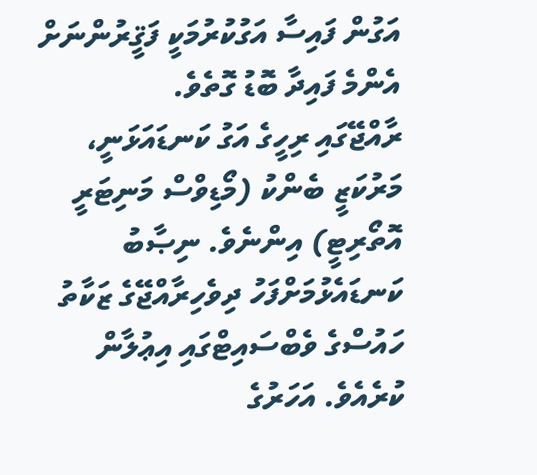އަގުން ފައިސާ އަގުކުރުމަކީ ފަޤީރުންނަށް އެންމެ ފައިދާ ބޮޑު ގޮތެވެ.
ރާއްޖޭގައި ރިހީގެ އަގު ކަނޑައަޅަނީ، މަރުކަޒީ ބެންކު (މޯޑިވްސް މަނިޓަރީ އޮތޯރިޓީ) އިންނެވެ. ނިޞާބު ކަނޑައެޅުމަށްފަހު ދިވެހިރާއްޖޭގެ ޒަކާތު ހައުސްގެ ވެބްސައިޓްގައި އިޢުލާން ކުރެއެވެ. އަހަރުގެ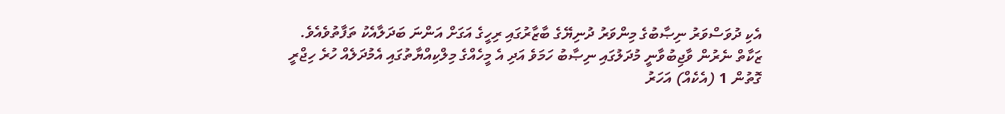އެކި ދުވަސްވަރު ނިޞާބުގެ މިންވަރު ދުނިޔޭގެ ބާޒާރުގައި ރިހީގެ އަގަށް އަންނަ ބަދަލާއެކު ތަފާތުވެއެވެ.
ޒަކާތް ނެރުން ވާޖިބުވާނީ މުދަލުގައި ނިޞާބު ހަމަވެ އަދި އެ މީހެއްގެ މިލްކިއްޔާތުގައި އެމުދަލެއް ހުރެ ހިޖްރީ ގޮތުން 1 (އެކެއް) އަހަރު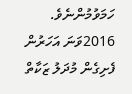ހަމަވުމުންނެވެ. 2016ވަނަ އަހަރުން ފެށިގެން މުދަލު ޒަކާތް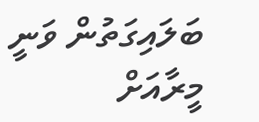ބަލައިގަތުން ވަނީ މީރާއަށް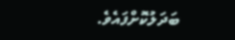ބަދަލުކޮށްފައެވެ.